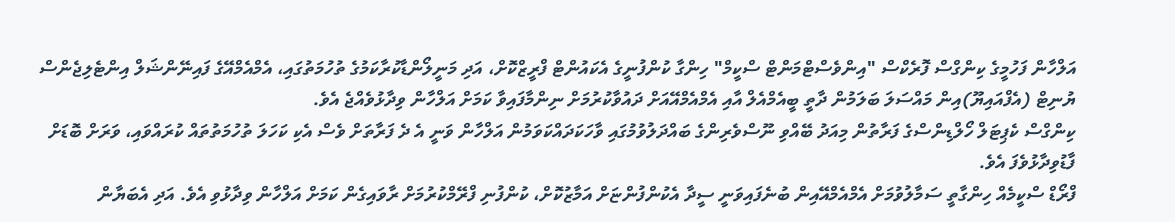އަލްހާން ފަހުމީގެ ކިންގްސް ފޮރެކްސް "އިންވެސްޓްމަންޓް ސްކީމް" ހިންގާ ކުންފުނީގެ އެކައުންޓް ފްރީޒްކޮށް، އަދި މަނީލޯންޑާކުރާކަމުގެ ތުހުމަތުގައި، އެމްއެމްއޭގެ ފައިނޭންޝަލް އިންޓެލިޖެންސް ޔުނިޓް (އެފްއައިޔޫ)އިން މައްސަލަ ބަލަމުން ދާތީ ބީއެމްއެލް އާއި އެމްއެމްއޭއަށް ދައުވާކުރުމަށް ނިންމާފައިވާ ކަމަށް އަލްހާން ވިދާޅުވެއްޖެ އެވެ.
ކިންގްސް ކެޕިޓަލް ހޯލްޑިންސްގެ ފަރާތުން މިއަދު ބޭއްވި ނޫސްވެރިންގެ ބައްދަލުވުމުގައި ވާހަކަދައްކަވަމުން އަލްހާން ވަނީ އެ ދެ ފަރާތަށް ވެސް އެކި ކަހަލަ ތުހުމަތުތައް ކުރައްވައި، ވަރަށް ބޮޑަށް ފާޑުވިދާޅުވެފަ އެވެ.
ފްރޯޑް ސްކީމެއް ހިންގާތީ ސަމާލުވުމަށް އެމްއެމްއޭއިން ބުނެފައިވަނީ ސީދާ އެކުންފުންޏަށް އަމާޒުކޮށް، ކުންފުނި ފްރޭމްކުރުމަށް ރާވައިގެން ކަމަށް އަލްހާން ވިދާޅުވި އެވެ. އަދި އެބަޔާން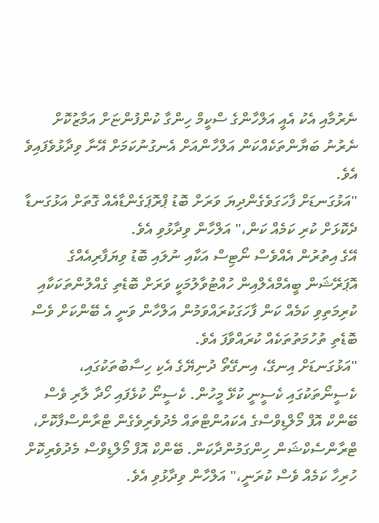ނެރުމާއި އެކު އެއީ އަލްހާންގެ ސްކީމް ހިންގާ ކުންފުންޏަށް އަމާޒުކޮށް ނެރުނު ބަޔާންތަކެއްކަން އަލްހާންއަށް އެނގުނުކަމަށް އޭނާ ވިދާޅުވެފައިވެ އެވެ.
"އަޅުގަނޑަށް ފާހަގަވެގެންދިޔަ ވަރަށް ބޮޑު ޕްރޮޕަގެންޑާއެއް ގޮތަށް އަޅުގަނޑާ ދެކޮޅަށް ކުރި ކަމެއް ކަން،" އަލްހާން ވިދާޅުވި އެވެ.
އޭގެ އިތުރުން އެއްވެސް ނޯޓިސް އަކާއި ނުލައި ބޮޑު ވިޔަފާރިއެއްގެ އޮޕަރޭޝަން ބީއެމްއެލްއިން ހުއްޓުވާލުމަކީ ވަރަށް ބޮޑެތި ގެއްލުންތަކަކާއި ކުރިމަތިވި ކަމެއް ކަން ފާހަގަކުރައްވަމުން އަލްހާން ވަނީ އެ ބޭންކަށް ވެސް ބޮޑެތި ތުހުމަތުތަކެއް ކުރައްވާފަ އެވެ.
"އަޅުގަނޑަށް އިނގޭ، އިނގޭތޯ ދުނިޔޭގެ އެކި ހިސާބުތަކުގައި، ކެސީނޯތަކުގައި ކެސީނީ ކުޅޭ މީހުން. ކެސީނޯ ކުޅެފައި ހޯދާ ލާރި ވެސް ބޭންކް އޮފް މޯލްޑިވްސްގެ އެކައުންޓްތައް މެދުވެރިވެގެން ޓްރާންސްފާކޮށް، ޓްރާންސެކްޝަން ހިންގަމުންދާކަން. ބޭންކް އޮފް މޯލްޑިވްސް މެދުވެރިކޮށް ހުރިހާ ކަމެއް ވެސް ކުރަނީ،" އަލްހާން ވިދާޅުވި އެވެ.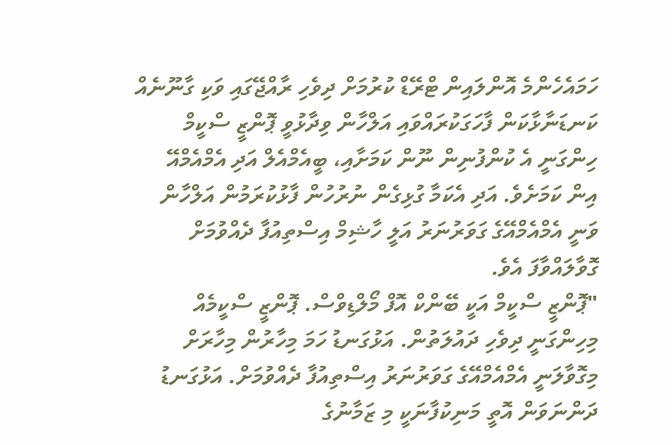ހަމައެހެންމެ އޮންލައިން ޓްރޭޑް ކުރުމަށް ދިވެހި ރާއްޖޭގައި ވަކި ގާނޫނެއް ކަނޑަނާޅާކަން ފާހަގަކުރައްވައި އަލްހާން ވިދާޅުވީ ޕޮންޒީ ސްކީމް ހިންގަނީ އެ ކުންފުނިން ނޫން ކަމަށާއި، ބީއެމްއެލް އަދި އެމްއެމްއޭ އިން ކަމަށެވެ. އަދި އެކަމާ ގުޅިގެން ނުރުހުން ފާޅުކުރަމުން އަލްހާން ވަނީ އެމްއެމްއޭގެ ގަވަރުނަރު އަލީ ހާޝިމް އިސްތިއުފާ ދެއްވުމަށް ގޮވާލައްވާފަ އެވެ.
"ޕޮންޒީ ސްކީމް އަކީ ބޭންކް އޮފް މޯލްޑިވްސް. ޕޮންޒީ ސްކީމެއް މިހިންގަނީ ދިވެހި ދައުލަތުން. އަޅުގަނޑު ހަމަ މިހާރުން މިހާރަށް މިގޮވާލަނީ އެމްއެމްއޭގެ ގަވަރުނަރު އިސްތިއުފާ ދެއްވުމަށް. އަޅުގަނޑު ދަންނަވަން އޮތީ މަނިކުފާނަކީ މި ޒަމާނުގެ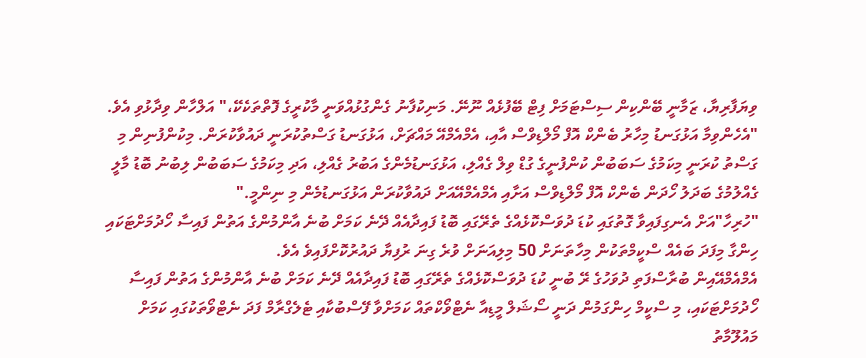ވިޔަފާރިޔާ، ޒަމާނީ ބޭންކިން ސިސްޓަމަށް ފިޓް ބޭފުޅެއް ނޫނޭ. މަނިކުފާނު ގެންގުޅުއްވަނީ މާކުރީގެ ފޮތްތަކެކޭ،" އަލްހާން ވިދާޅުވި އެވެ.
"އެހެންވިމާ އަޅުގަނޑު މިހާރު ބެންކް އޮފް މޯލްޑިވްސް އާއި، އެމްއެމްއޭ މައްޗަށް، އަޅުގަނޑު ގަސްތުކުރަނީ ދައުވާކުރަން. މިކުންފުނިން މި ގަސްތު ކުރަނީ މިކަމުގެ ސަބަބުން ކުންފުނީގެ ގުޑް ވިލް ގެއްލި، އަޅުގަނޑުމެންގެ އަބުރު ގެއްލި، އަދި މިކަމުގެ ސަބަބުން ލިބުނު ބޮޑު މާލީ ގެއްލުމުގެ ބަދަލު ހޯދަން ބެންކް އޮފް މޯލްޑިވްސް އަށާއި އެމްއެމްއޭއަށް ދައުވާކުރަން އަޅުގަނޑުމެން މި ނިންމީ."
"ހުރިހާ"އަށް އެނގިފައިވާ ގޮތުގައި ކުޑަ ދުވަސްކޮޅެއްގެ ތެރޭގައި ބޮޑު ފައިދާއެއް ދޭނެ ކަމަށް ބުނެ އާންމުންގެ އަތުން ފައިސާ ހޯދުމަށްޓަކައި ހިންގާ މިފަދަ ބައެއް ސްކީމްތަކުން މިހާތަނަށް 50 މިލިއަނަށް ވުރެ ގިނަ ރުފިޔާ ދައުރުކޮށްފައިވެ އެވެ.
އެމްއެމްއޭއިން ބުރާސްފަތި ދުވަހުގެ ރޭ ބުނީ ކުޑަ ދުވަސްކޮޅެއްގެ ތެރޭގައި ބޮޑު ފައިދާއެއް ދޭނެ ކަމަށް ބުނެ އާންމުންގެ އަތުން ފައިސާ ހޯދުމަށްޓަކައި، މި ސްކީމް ހިންގަމުން ދަނީ ސޯޝަލް މީޑިއާ ނެޓްވޯކްތައް ކަމަށްވާ ފޭސްބުކާއި ޓެލެގްރާމް ފަދަ ނެޓްވޯތަކުގައި ކަމަށް މައުލޫމާތު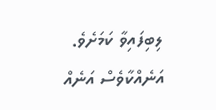ލިބިފައިވާ ކަމަށެވެ.
އަނެއްކާވެސް އަނެއް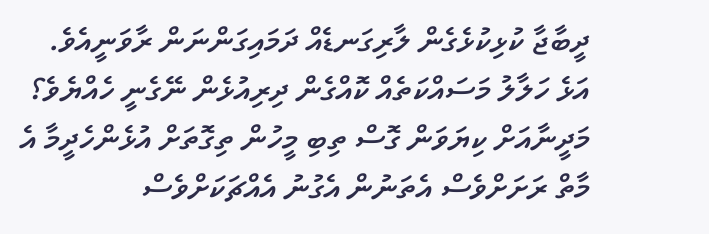ދީބާޖާ ކުޅިކުޅެގެން ލާރިގަނޑެއް ދަމައިގަންނަން ރާވަނީއެވެ. އަޅެ ހަލާލު މަސައްކަތެއް ކޮއްގެން ދިރިއުޅެން ނޭގެނީ ހެއްޔެވެ؟ މަދީނާއަށް ކިޔަވަން ގޮސް ތިބި މީހުން ތިގޮތަށް އުޅެންހެދީމާ އެ މާތް ރަށަށްވެސް އެތަނުން އެގުނު އެއްޗަކަށްވެސް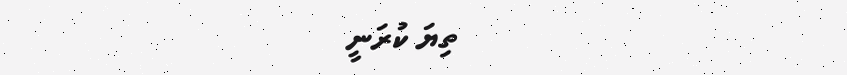ތިޔަ ކުރަނީ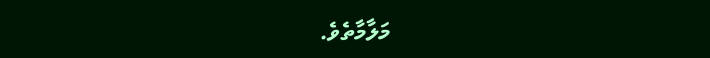މަލާމާތެވެ.